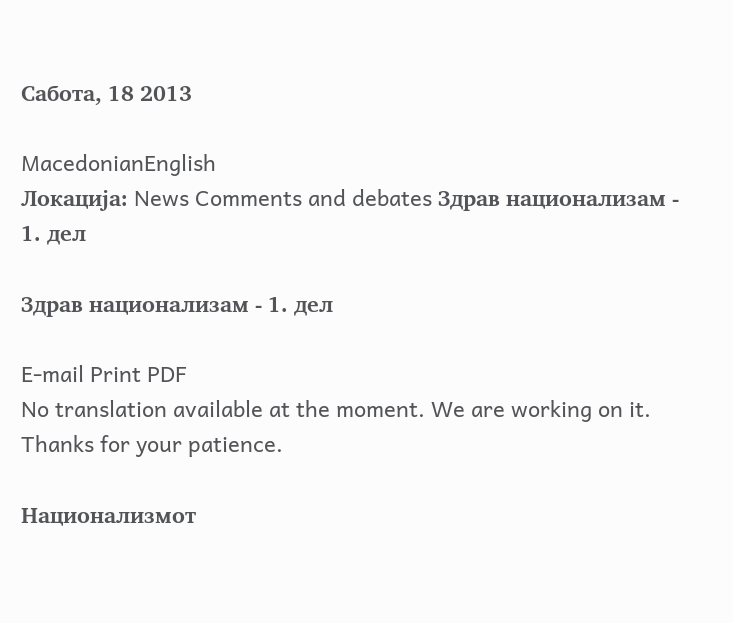Сабота, 18 2013

MacedonianEnglish
Локација: News Comments and debates Здрав национализам - 1. дел

Здрав национализам - 1. дел

E-mail Print PDF
No translation available at the moment. We are working on it. Thanks for your patience.

Национализмот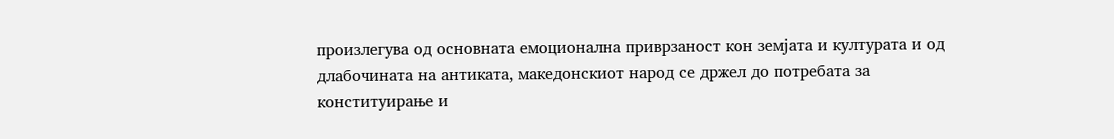произлегува од основната емоционална приврзаност кон земјата и културата и од длабочината на антиката, македонскиот народ се држел до потребата за конституирање и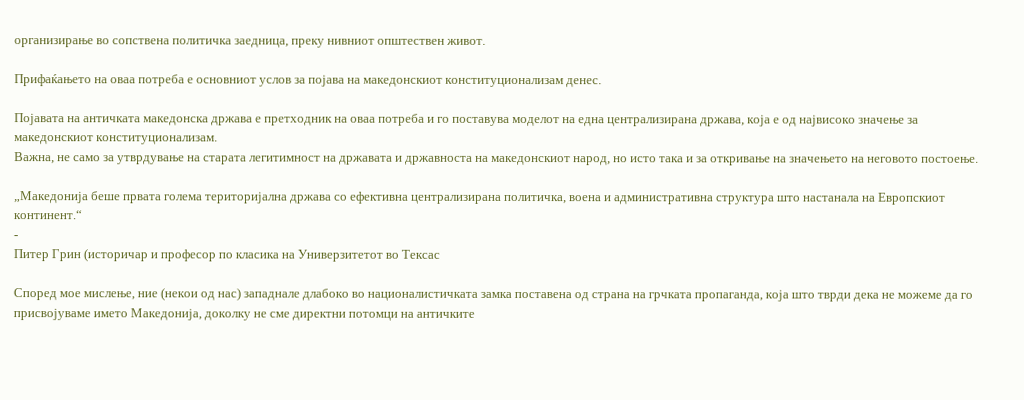организирање во сопствена политичка заедница, преку нивниот општествен живот.

Прифаќањето на оваа потреба е основниот услов за појава на македонскиот конституционализам денес.

Појавата на античката македонска држава е претходник на оваа потреба и го поставува моделот на една централизирана држава, која е од највисоко значење за македонскиот конституционализам.
Важна, не само за утврдување на старата легитимност на државата и државноста на македонскиот народ, но исто така и за откривање на значењето на неговото постоење.

„Македонија беше првата голема територијална држава со ефективна централизирана политичка, воена и административна структура што настанала на Европскиот континент.“
-
Питер Грин (историчар и професор по класика на Универзитетот во Тексас

Според мое мислење, ние (некои од нас) западнале длабоко во националистичката замка поставена од страна на грчката пропаганда, која што тврди дека не можеме да го присвојуваме името Македонија, доколку не сме директни потомци на античките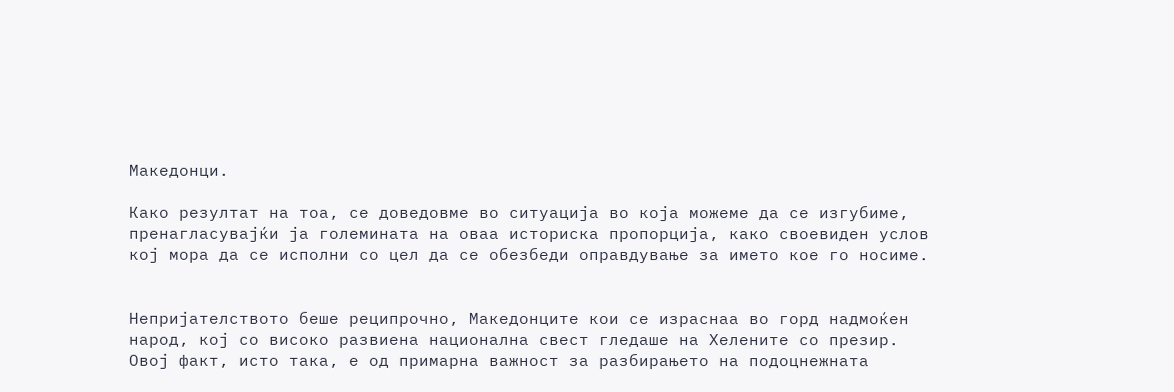Македонци.

Како резултат на тоа, се доведовме во ситуација во која можеме да се изгубиме, пренагласувајќи ја големината на оваа историска пропорција, како своевиден услов кој мора да се исполни со цел да се обезбеди оправдување за името кое го носиме.


Непријателството беше реципрочно, Македонците кои се израснаа во горд надмоќен народ, кој со високо развиена национална свест гледаше на Хелените со презир. Овој факт, исто така, е од примарна важност за разбирањето на подоцнежната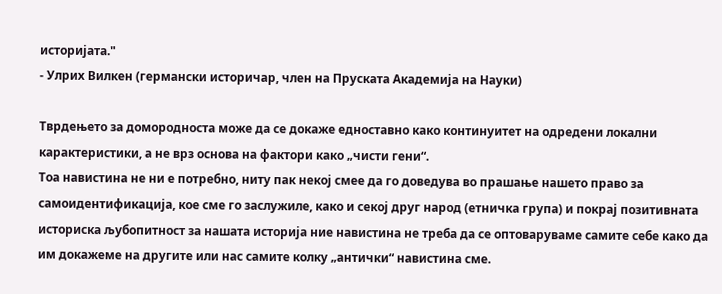историјата."
- Улрих Вилкен (германски историчар, член на Пруската Академија на Науки)

Тврдењето за домородноста може да се докаже едноставно како континуитет на одредени локални карактеристики, а не врз основа на фактори како „чисти гени“.
Тоа навистина не ни е потребно, ниту пак некој смее да го доведува во прашање нашето право за самоидентификација, кое сме го заслужиле, како и секој друг народ (етничка група) и покрај позитивната историска љубопитност за нашата историја ние навистина не треба да се оптоваруваме самите себе како да им докажеме на другите или нас самите колку „антички“ навистина сме.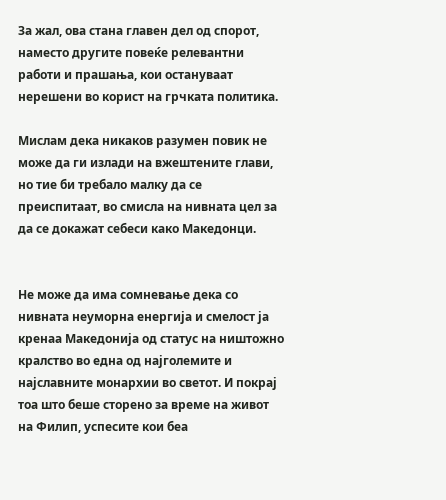За жал, ова стана главен дел од спорот, наместо другите повеќе релевантни работи и прашања, кои остануваат нерешени во корист на грчката политика.

Мислам дека никаков разумен повик не може да ги излади на вжештените глави, но тие би требало малку да се преиспитаат, во смисла на нивната цел за да се докажат себеси како Македонци.


Не може да има сомневање дека со нивната неуморна енергија и смелост ја кренаа Македонија од статус на ништожно кралство во една од најголемите и најславните монархии во светот. И покрај тоа што беше сторено за време на живот на Филип, успесите кои беа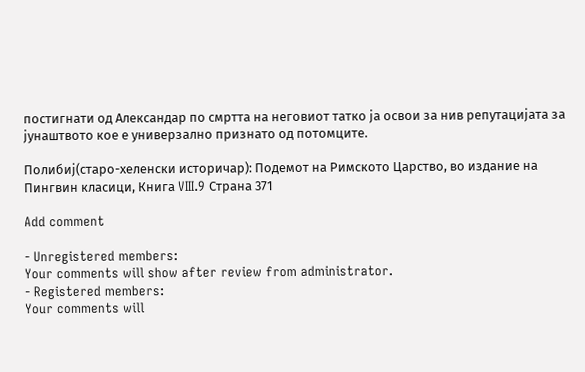постигнати од Александар по смртта на неговиот татко ја освои за нив репутацијата за јунаштвото кое е универзално признато од потомците.

Полибиј(старо-хеленски историчар): Подемот на Римското Царство, во издание на Пингвин класици, Книга VIII.9 Страна 371

Add comment

- Unregistered members:
Your comments will show after review from administrator.
- Registered members:
Your comments will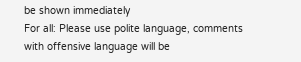be shown immediately
For all: Please use polite language, comments with offensive language will be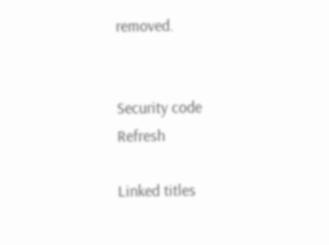removed.


Security code
Refresh

Linked titles